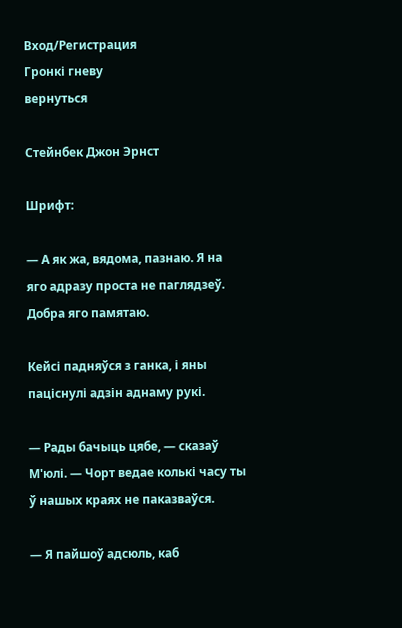Вход/Регистрация
Гронкі гневу
вернуться

Стейнбек Джон Эрнст

Шрифт:

— А як жа, вядома, пазнаю. Я на яго адразу проста не паглядзеў. Добра яго памятаю.

Кейсі падняўся з ганка, і яны паціснулі адзін аднаму рукі.

— Рады бачыць цябе, — сказаў М'юлі. — Чорт ведае колькі часу ты ў нашых краях не паказваўся.

— Я пайшоў адсюль, каб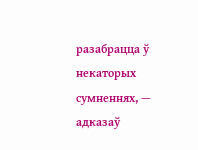разабрацца ў некаторых сумненнях, — адказаў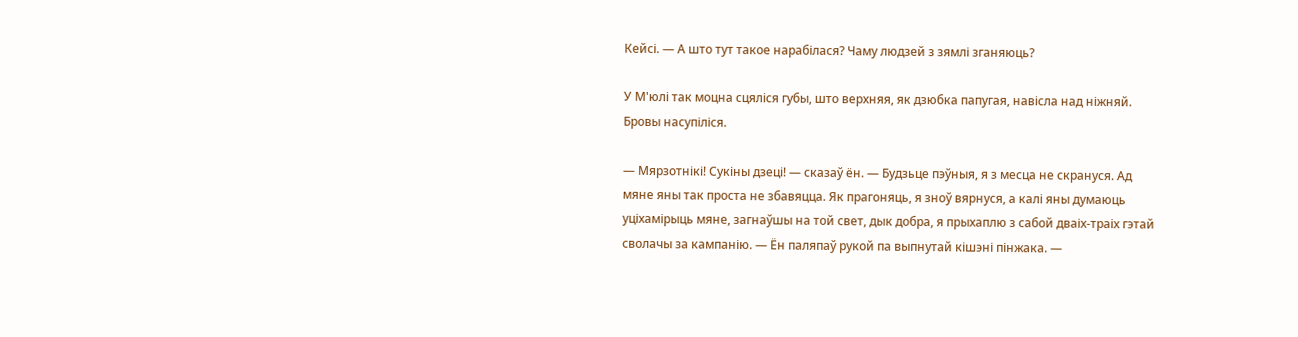Кейсі. — А што тут такое нарабілася? Чаму людзей з зямлі зганяюць?

У М'юлі так моцна сцяліся губы, што верхняя, як дзюбка папугая, навісла над ніжняй. Бровы насупіліся.

— Мярзотнікі! Сукіны дзеці! — сказаў ён. — Будзьце пэўныя, я з месца не скрануся. Ад мяне яны так проста не збавяцца. Як прагоняць, я зноў вярнуся, а калі яны думаюць уціхамірыць мяне, загнаўшы на той свет, дык добра, я прыхаплю з сабой дваіх-траіх гэтай сволачы за кампанію. — Ён паляпаў рукой па выпнутай кішэні пінжака. —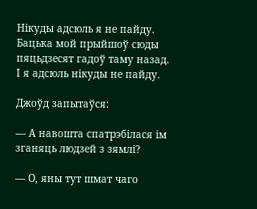Нікуды адсюль я не пайду. Бацька мой прыйшоў сюды пяцьдзесят гадоў таму назад. І я адсюль нікуды не пайду.

Джоўд запытаўся:

— А навошта спатрэбілася ім зганяць людзей з зямлі?

— О, яны тут шмат чаго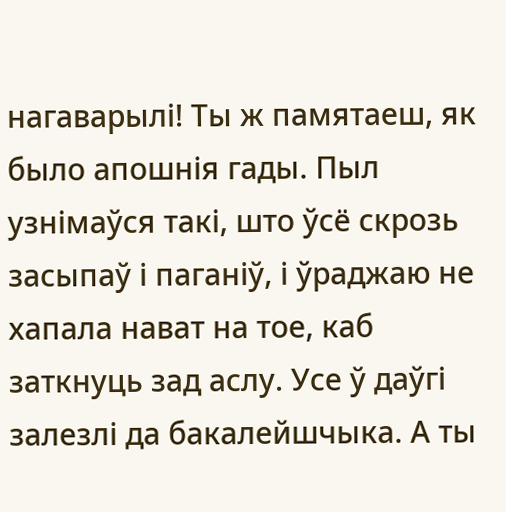нагаварылі! Ты ж памятаеш, як было апошнія гады. Пыл узнімаўся такі, што ўсё скрозь засыпаў і паганіў, і ўраджаю не хапала нават на тое, каб заткнуць зад аслу. Усе ў даўгі залезлі да бакалейшчыка. А ты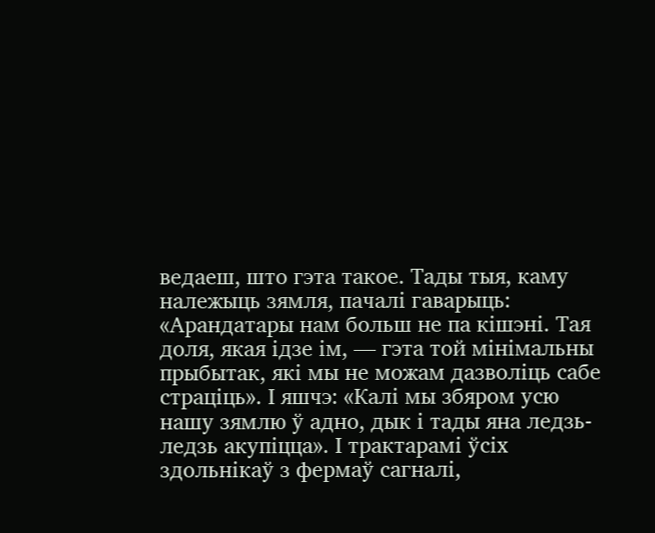ведаеш, што гэта такое. Тады тыя, каму належыць зямля, пачалі гаварыць: «Арандатары нам больш не па кішэні. Тая доля, якая ідзе ім, — гэта той мінімальны прыбытак, які мы не можам дазволіць сабе страціць». І яшчэ: «Калі мы збяром усю нашу зямлю ў адно, дык і тады яна ледзь-ледзь акупіцца». І трактарамі ўсіх здольнікаў з фермаў сагналі,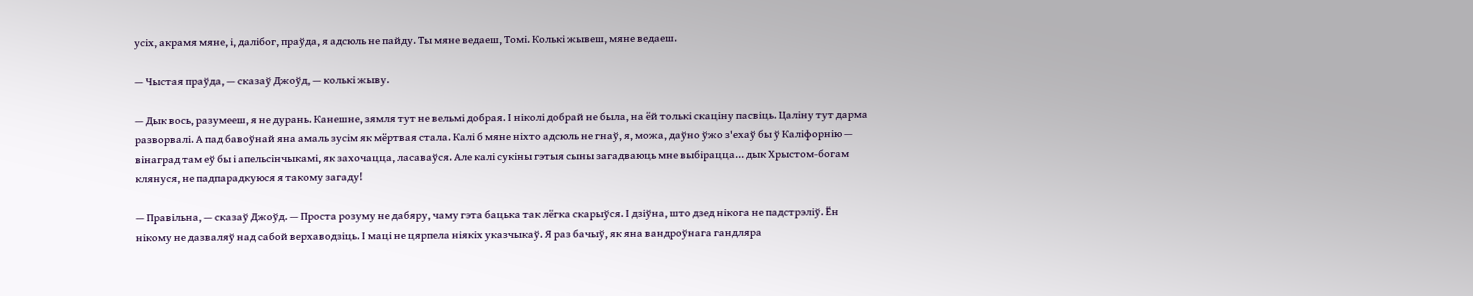усіх, акрамя мяне, і, далібог, праўда, я адсюль не пайду. Ты мяне ведаеш, Томі. Колькі жывеш, мяне ведаеш.

— Чыстая праўда, — сказаў Джоўд, — колькі жыву.

— Дык вось, разумееш, я не дурань. Канешне, зямля тут не вельмі добрая. І ніколі добрай не была, на ёй толькі скаціну пасвіць. Цаліну тут дарма разворвалі. А пад бавоўнай яна амаль зусім як мёртвая стала. Калі б мяне ніхто адсюль не гнаў, я, можа, даўно ўжо з'ехаў бы ў Каліфорнію — вінаград там еў бы і апельсінчыкамі, як захочацца, ласаваўся. Але калі сукіны гэтыя сыны загадваюць мне выбірацца… дык Хрыстом-богам клянуся, не падпарадкуюся я такому загаду!

— Правільна, — сказаў Джоўд. — Проста розуму не дабяру, чаму гэта бацька так лёгка скарыўся. І дзіўна, што дзед нікога не падстрэліў. Ён нікому не дазваляў над сабой верхаводзіць. І маці не цярпела ніякіх указчыкаў. Я раз бачыў, як яна вандроўнага гандляра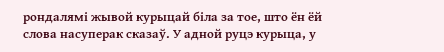рондалямі жывой курыцай біла за тое, што ён ёй слова насуперак сказаў. У адной руцэ курыца, у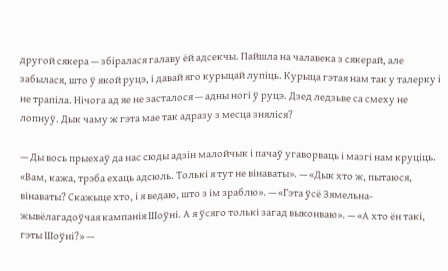другой сякера — збіралася галаву ёй адсекчы. Пайшла на чалавека з сякерай, але забылася, што ў якой руцэ, і давай яго курыцай лупіць. Курыца гэтая нам так у талерку і не трапіла. Нічога ад яе не засталося — адны ногі ў руцэ. Дзед ледзьве са смеху не лопнуў. Дык чаму ж гэта мае так адразу з месца зняліся?

— Ды вось прыехаў да нас сюды адзін малойчык і пачаў угаворваць і мазгі нам круціць. «Вам, кажа, трэба ехаць адсюль. Толькі я тут не вінаваты». — «Дык хто ж, пытаюся, вінаваты? Скажыце хто, і я ведаю, што з ім зраблю». — «Гэта ўсё Зямельна-жывёлагадоўчая кампанія Шоўні. А я ўсяго толькі загад выконваю». — «А хто ён такі, гэты Шоўні?» —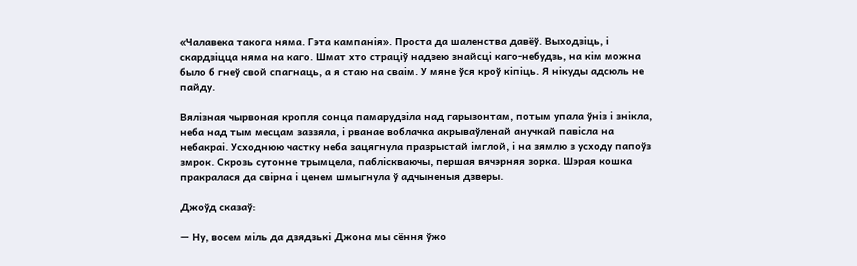«Чалавека такога няма. Гэта кампанія». Проста да шаленства давёў. Выходзіць, і скардзіцца няма на каго. Шмат хто страціў надзею знайсці каго-небудзь, на кім можна было б гнеў свой спагнаць, а я стаю на сваім. У мяне ўся кроў кіпіць. Я нікуды адсюль не пайду.

Вялізная чырвоная кропля сонца памарудзіла над гарызонтам, потым упала ўніз і знікла, неба над тым месцам заззяла, і рванае воблачка акрываўленай анучкай павісла на небакраі. Усходнюю частку неба зацягнула празрыстай імглой, і на зямлю з усходу папоўз змрок. Скрозь сутонне трымцела, пабліскваючы, першая вячэрняя зорка. Шэрая кошка пракралася да свірна і ценем шмыгнула ў адчыненыя дзверы.

Джоўд сказаў:

— Ну, восем міль да дзядзькі Джона мы сёння ўжо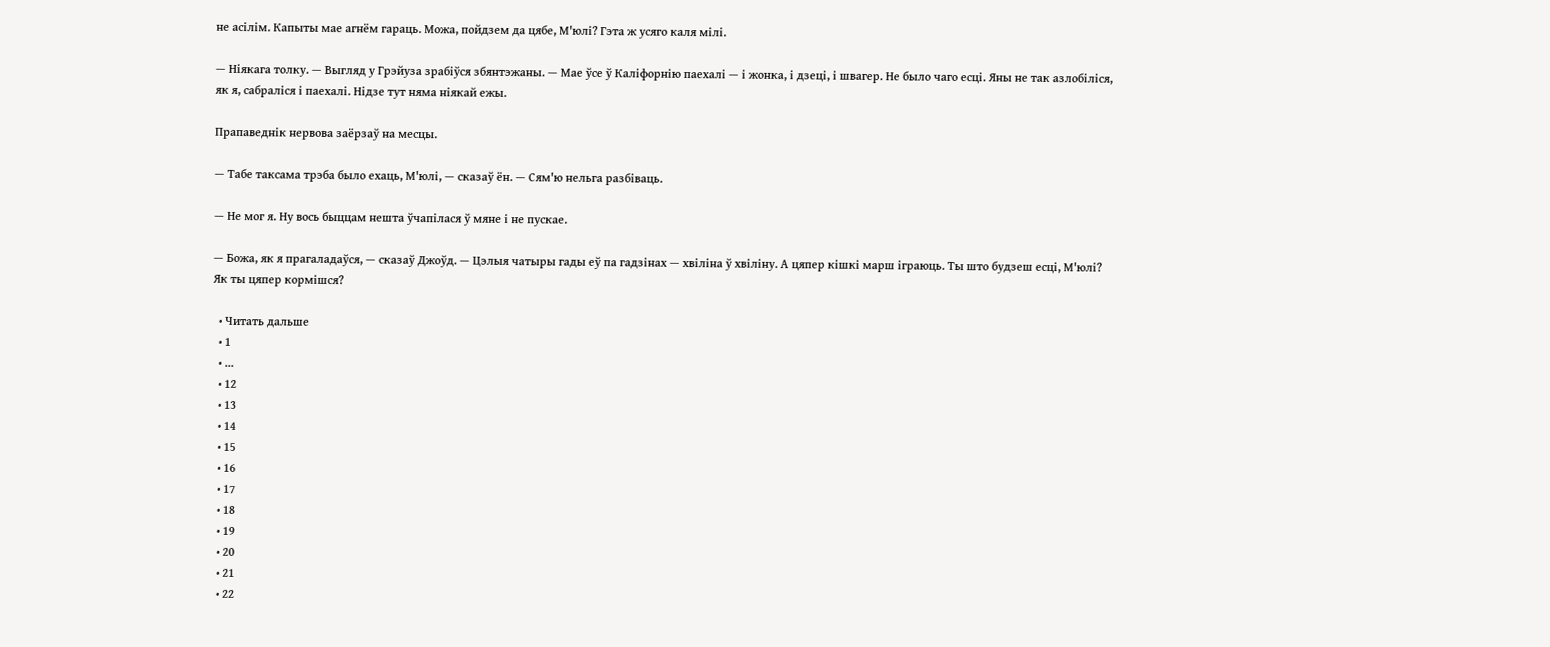не асілім. Капыты мае агнём гараць. Можа, пойдзем да цябе, М'юлі? Гэта ж усяго каля мілі.

— Ніякага толку. — Выгляд у Грэйуза зрабіўся збянтэжаны. — Мае ўсе ў Каліфорнію паехалі — і жонка, і дзеці, і швагер. Не было чаго есці. Яны не так азлобіліся, як я, сабраліся і паехалі. Нідзе тут няма ніякай ежы.

Прапаведнік нервова заёрзаў на месцы.

— Табе таксама трэба было ехаць, М'юлі, — сказаў ён. — Сям'ю нельга разбіваць.

— Не мог я. Ну вось быццам нешта ўчапілася ў мяне і не пускае.

— Божа, як я прагаладаўся, — сказаў Джоўд. — Цэлыя чатыры гады еў па гадзінах — хвіліна ў хвіліну. А цяпер кішкі марш іграюць. Ты што будзеш есці, М'юлі? Як ты цяпер кормішся?

  • Читать дальше
  • 1
  • ...
  • 12
  • 13
  • 14
  • 15
  • 16
  • 17
  • 18
  • 19
  • 20
  • 21
  • 22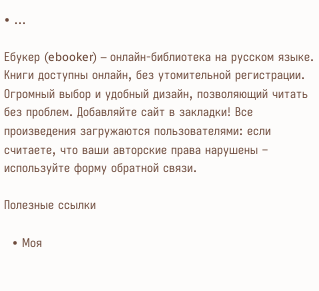• ...

Ебукер (ebooker) – онлайн-библиотека на русском языке. Книги доступны онлайн, без утомительной регистрации. Огромный выбор и удобный дизайн, позволяющий читать без проблем. Добавляйте сайт в закладки! Все произведения загружаются пользователями: если считаете, что ваши авторские права нарушены – используйте форму обратной связи.

Полезные ссылки

  • Моя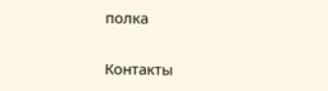полка

Контакты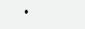•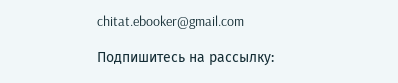chitat.ebooker@gmail.com

Подпишитесь на рассылку: